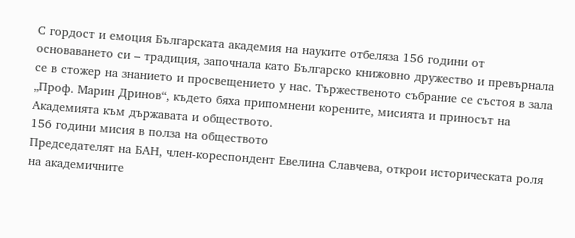С гордост и емоция Българската академия на науките отбеляза 156 години от основаването си – традиция, започнала като Българско книжовно дружество и превърнала се в стожер на знанието и просвещението у нас. Тържественото събрание се състоя в зала „Проф. Марин Дринов“, където бяха припомнени корените, мисията и приносът на Академията към държавата и обществото.
156 години мисия в полза на обществото
Председателят на БАН, член-кореспондент Евелина Славчева, открои историческата роля на академичните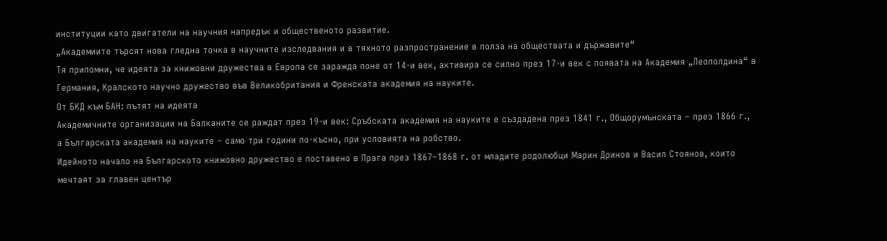институции като двигатели на научния напредък и общественото развитие.
„Академиите търсят нова гледна точка в научните изследвания и в тяхното разпространение в полза на обществата и държавите“
Тя припомни, че идеята за книжовни дружества в Европа се заражда поне от 14-и век, активира се силно през 17-и век с появата на Академия „Леополдина“ в Германия, Кралското научно дружество във Великобритания и Френската академия на науките.
От БКД към БАН: пътят на идеята
Академичните организации на Балканите се раждат през 19-и век: Сръбската академия на науките е създадена през 1841 г., Общорумънската – през 1866 г., а Българската академия на науките – само три години по-късно, при условията на робство.
Идейното начало на Българското книжовно дружество е поставено в Прага през 1867–1868 г. от младите родолюбци Марин Дринов и Васил Стоянов, които мечтаят за главен център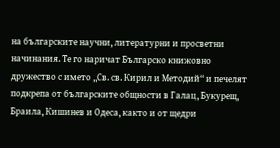на българските научни, литературни и просветни начинания. Те го наричат Българско книжовно дружество с името „Св. св. Кирил и Методий“ и печелят подкрепа от българските общности в Галац, Букурещ, Браила, Кишинев и Одеса, както и от щедри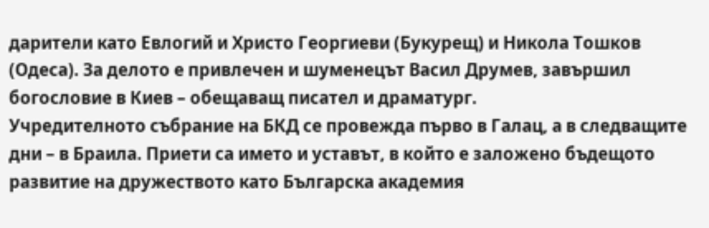дарители като Евлогий и Христо Георгиеви (Букурещ) и Никола Тошков (Одеса). За делото е привлечен и шуменецът Васил Друмев, завършил богословие в Киев – обещаващ писател и драматург.
Учредителното събрание на БКД се провежда първо в Галац, а в следващите дни – в Браила. Приети са името и уставът, в който е заложено бъдещото развитие на дружеството като Българска академия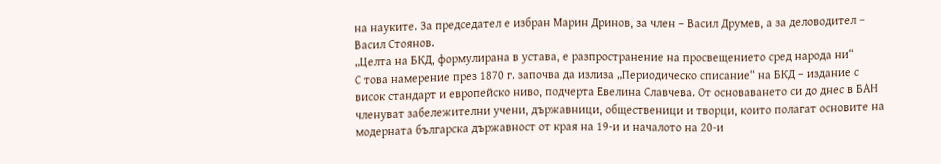на науките. За председател е избран Марин Дринов, за член – Васил Друмев, а за деловодител – Васил Стоянов.
„Целта на БКД, формулирана в устава, е разпространение на просвещението сред народа ни“
С това намерение през 1870 г. започва да излиза „Периодическо списание“ на БКД – издание с висок стандарт и европейско ниво, подчерта Евелина Славчева. От основаването си до днес в БАН членуват забележителни учени, държавници, общественици и творци, които полагат основите на модерната българска държавност от края на 19-и и началото на 20-и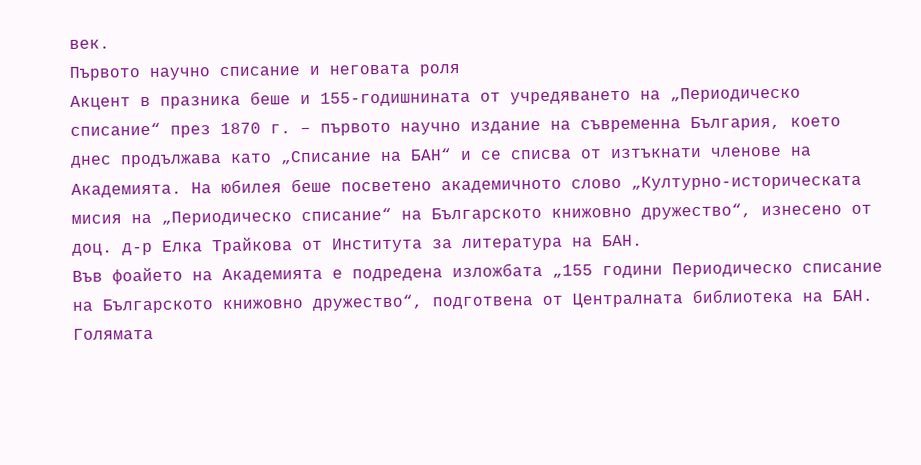век.
Първото научно списание и неговата роля
Акцент в празника беше и 155-годишнината от учредяването на „Периодическо списание“ през 1870 г. – първото научно издание на съвременна България, което днес продължава като „Списание на БАН“ и се списва от изтъкнати членове на Академията. На юбилея беше посветено академичното слово „Културно-историческата мисия на „Периодическо списание“ на Българското книжовно дружество“, изнесено от доц. д-р Елка Трайкова от Института за литература на БАН.
Във фоайето на Академията е подредена изложбата „155 години Периодическо списание на Българското книжовно дружество“, подготвена от Централната библиотека на БАН.
Голямата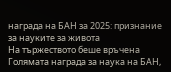награда на БАН за 2025: признание за науките за живота
На тържеството беше връчена Голямата награда за наука на БАН,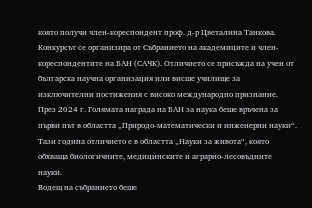която получи член-кореспондент проф. д-р Цветалина Танкова. Конкурсът се организира от Събранието на академиците и член-кореспондентите на БАН (САЧК). Отличието се присъжда на учен от българска научна организация или висше училище за изключителни постижения с високо международно признание.
През 2024 г. Голямата награда на БАН за наука беше връчена за първи път в областта „Природо-математически и инженерни науки“. Тази година отличието е в областта „Науки за живота“, която обхваща биологичните, медицинските и аграрно-лесовъдните науки.
Водещ на събранието беше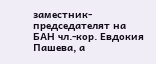заместник-председателят на БАН чл.-кор. Евдокия Пашева, а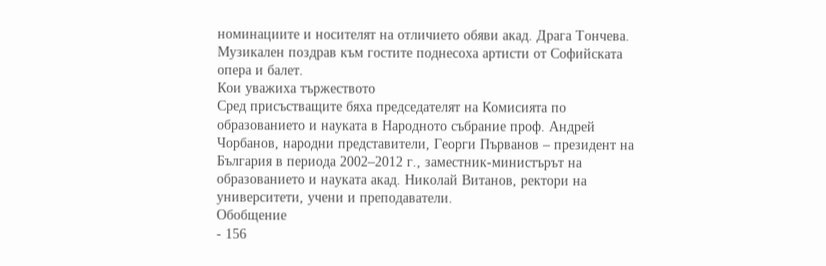номинациите и носителят на отличието обяви акад. Драга Тончева. Музикален поздрав към гостите поднесоха артисти от Софийската опера и балет.
Кои уважиха тържеството
Сред присъстващите бяха председателят на Комисията по образованието и науката в Народното събрание проф. Андрей Чорбанов, народни представители, Георги Първанов – президент на България в периода 2002–2012 г., заместник-министърът на образованието и науката акад. Николай Витанов, ректори на университети, учени и преподаватели.
Обобщение
- 156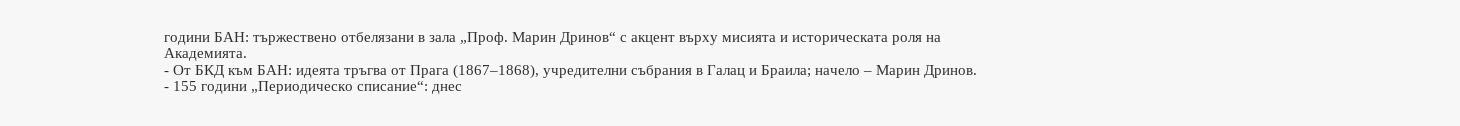години БАН: тържествено отбелязани в зала „Проф. Марин Дринов“ с акцент върху мисията и историческата роля на Академията.
- От БКД към БАН: идеята тръгва от Прага (1867–1868), учредителни събрания в Галац и Браила; начело – Марин Дринов.
- 155 години „Периодическо списание“: днес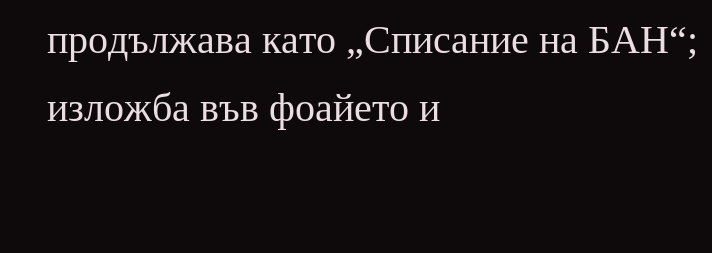продължава като „Списание на БАН“; изложба във фоайето и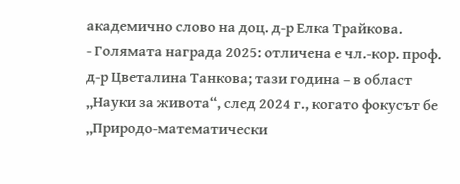академично слово на доц. д-р Елка Трайкова.
- Голямата награда 2025: отличена е чл.-кор. проф. д-р Цветалина Танкова; тази година – в област „Науки за живота“, след 2024 г., когато фокусът бе „Природо-математически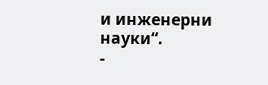и инженерни науки“.
-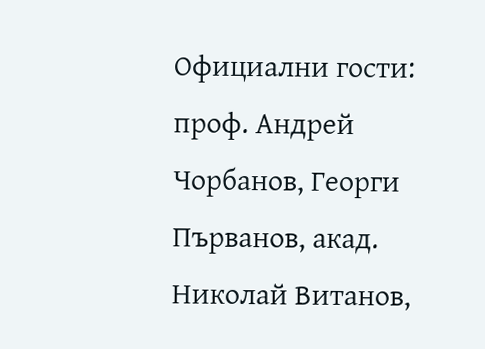Официални гости: проф. Андрей Чорбанов, Георги Първанов, акад. Николай Витанов,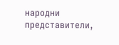народни представители,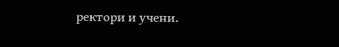ректори и учени.